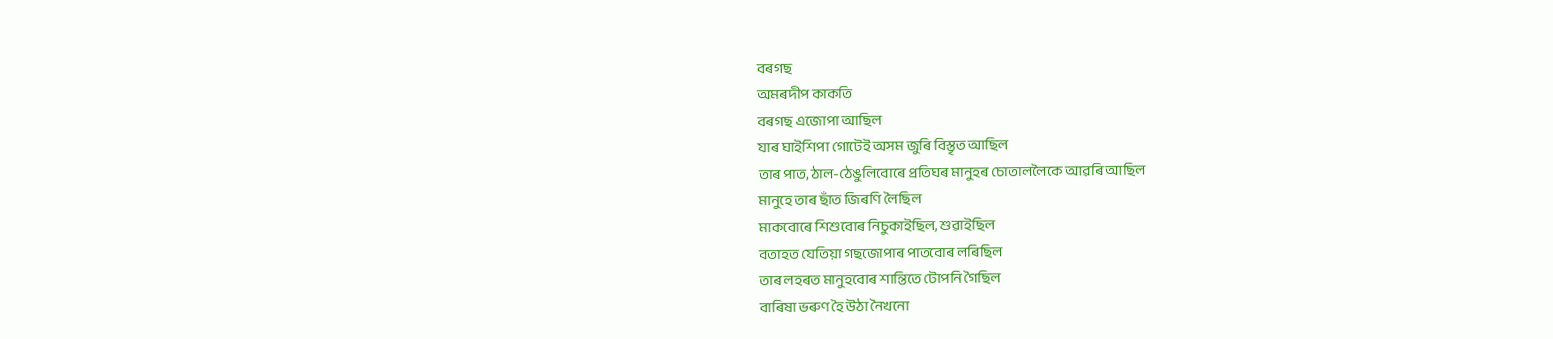বৰগছ
অমৰদীপ কাকতি
বৰগছ এজোপা আছিল
যাৰ ঘাইশিপা গোটেই অসম জুৰি বিস্তৃত আছিল
তাৰ পাত, ঠাল-ঠেঙুলিবোৰে প্ৰতিঘৰ মানুহৰ চোতাললৈকে আৱৰি আছিল
মানুহে তাৰ ছাঁত জিৰণি লৈছিল
মাকবোৰে শিশুবোৰ নিচুকাইছিল, শুৱাইছিল
বতাহত যেতিয়া গছজোপাৰ পাতবোৰ লৰিছিল
তাৰ লহৰত মানুহবোৰ শান্তিতে টোপনি গৈছিল
বাৰিষা ভৰুণ হৈ উঠা নৈখনো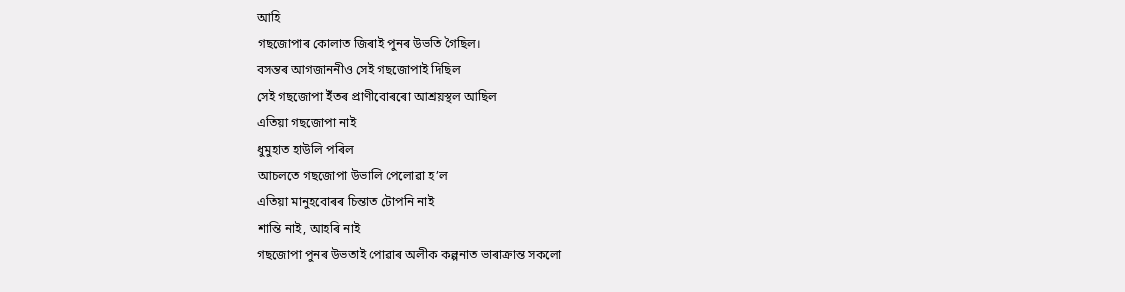আহি
গছজোপাৰ কোলাত জিৰাই পুনৰ উভতি গৈছিল।
বসন্তৰ আগজাননীও সেই গছজোপাই দিছিল
সেই গছজোপা ইঁতৰ প্ৰাণীবোৰৰো আশ্ৰয়স্থল আছিল
এতিয়া গছজোপা নাই
ধুমুহাত হাউলি পৰিল
আচলতে গছজোপা উভালি পেলোৱা হ’ল
এতিয়া মানুহবোৰৰ চিন্তাত টোপনি নাই
শান্তি নাই, আহৰি নাই
গছজোপা পুনৰ উভতাই পোৱাৰ অলীক কল্পনাত ভাৰাক্ৰান্ত সকলো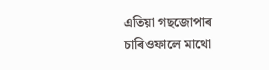এতিয়া গছজোপাৰ চাৰিওফালে মাথো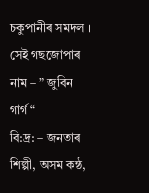চকুপানীৰ সমদল ।
সেই গছজোপাৰ নাম – ” জুবিন গাৰ্গ “
বি:দ্ৰ: – জনতাৰ শিল্পী, অসম কন্ঠ,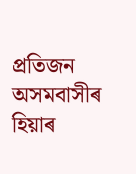প্ৰতিজন অসমবাসীৰ হিয়াৰ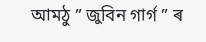আমঠু ” জুবিন গাৰ্গ ” ৰ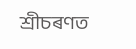শ্ৰীচৰণত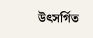উৎসৰ্গিত